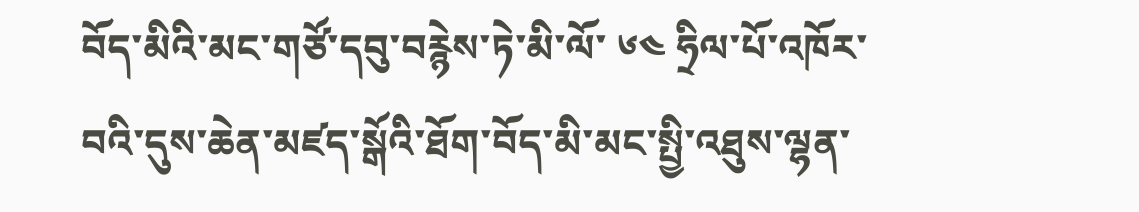བོད་མིའི་མང་གཙོ་དབུ་བརྙེས་ཏེ་མི་ལོ་ ༦༤ ཧྲིལ་པོ་འཁོར་བའི་དུས་ཆེན་མཛད་སྒོའི་ཐོག་བོད་མི་མང་སྤྱི་འཐུས་ལྷན་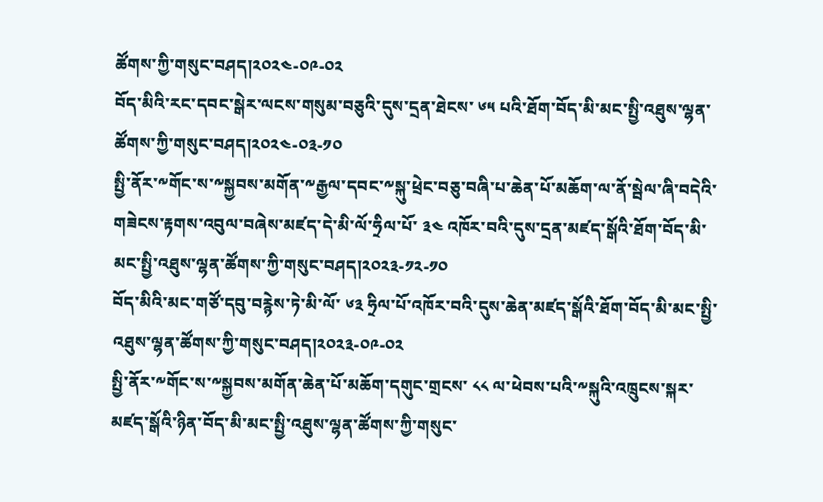ཚོགས་ཀྱི་གསུང་བཤད།༢༠༢༤-༠༩-༠༢
བོད་མིའི་རང་དབང་སྒེར་ལངས་གསུམ་བཅུའི་དུས་དྲན་ཐེངས་ ༦༥ པའི་ཐོག་བོད་མི་མང་སྤྱི་འཐུས་ལྷན་ཚོགས་ཀྱི་གསུང་བཤད།༢༠༢༤-༠༣-༡༠
སྤྱི་ནོར་༸གོང་ས་༸སྐྱབས་མགོན་༸རྒྱལ་དབང་༸སྐུ་ཕྲེང་བཅུ་བཞི་པ་ཆེན་པོ་མཆོག་ལ་ནོ་སྦེལ་ཞི་བདེའི་གཟེངས་རྟགས་འབུལ་བཞེས་མཛད་དེ་མི་ལོ་ཧྲིལ་པོ་ ༣༤ འཁོར་བའི་དུས་དྲན་མཛད་སྒོའི་ཐོག་བོད་མི་མང་སྤྱི་འཐུས་ལྷན་ཚོགས་ཀྱི་གསུང་བཤད།༢༠༢༣-༡༢-༡༠
བོད་མིའི་མང་གཙོ་དབུ་བརྙེས་ཏེ་མི་ལོ་ ༦༣ ཧྲིལ་པོ་འཁོར་བའི་དུས་ཆེན་མཛད་སྒོའི་ཐོག་བོད་མི་མང་སྤྱི་འཐུས་ལྷན་ཚོགས་ཀྱི་གསུང་བཤད།༢༠༢༣-༠༩-༠༢
སྤྱི་ནོར་༸གོང་ས་༸སྐྱབས་མགོན་ཆེན་པོ་མཆོག་དགུང་གྲངས་ ༨༨ ལ་ཕེབས་པའི་༸སྐུའི་འཁྲུངས་སྐར་མཛད་སྒོའི་ཉིན་བོད་མི་མང་སྤྱི་འཐུས་ལྷན་ཚོགས་ཀྱི་གསུང་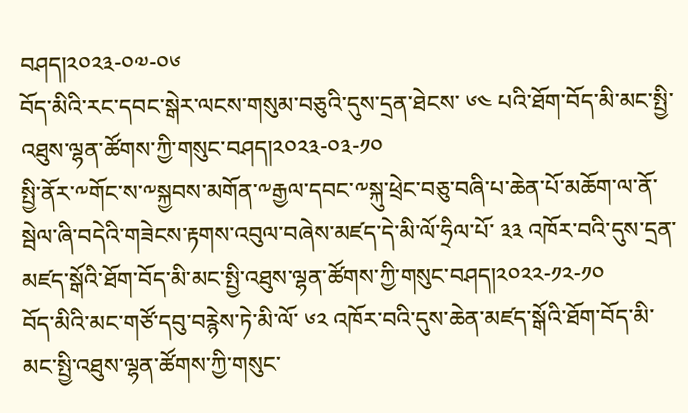བཤད།༢༠༢༣-༠༧-༠༦
བོད་མིའི་རང་དབང་སྒེར་ལངས་གསུམ་བཅུའི་དུས་དྲན་ཐེངས་ ༦༤ པའི་ཐོག་བོད་མི་མང་སྤྱི་འཐུས་ལྷན་ཚོགས་ཀྱི་གསུང་བཤད།༢༠༢༣-༠༣-༡༠
སྤྱི་ནོར་༸གོང་ས་༸སྐྱབས་མགོན་༸རྒྱལ་དབང་༸སྐུ་ཕྲེང་བཅུ་བཞི་པ་ཆེན་པོ་མཆོག་ལ་ནོ་སྦེལ་ཞི་བདེའི་གཟེངས་རྟགས་འབུལ་བཞེས་མཛད་དེ་མི་ལོ་ཧྲིལ་པོ་ ༣༣ འཁོར་བའི་དུས་དྲན་མཛད་སྒོའི་ཐོག་བོད་མི་མང་སྤྱི་འཐུས་ལྷན་ཚོགས་ཀྱི་གསུང་བཤད།༢༠༢༢-༡༢-༡༠
བོད་མིའི་མང་གཙོ་དབུ་བརྙེས་ཏེ་མི་ལོ་ ༦༢ འཁོར་བའི་དུས་ཆེན་མཛད་སྒོའི་ཐོག་བོད་མི་མང་སྤྱི་འཐུས་ལྷན་ཚོགས་ཀྱི་གསུང་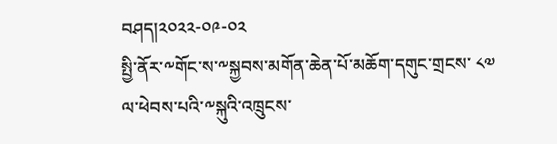བཤད།༢༠༢༢-༠༩-༠༢
སྤྱི་ནོར་༸གོང་ས་༸སྐྱབས་མགོན་ཆེན་པོ་མཆོག་དགུང་གྲངས་ ༨༧ ལ་ཕེབས་པའི་༸སྐུའི་འཁྲུངས་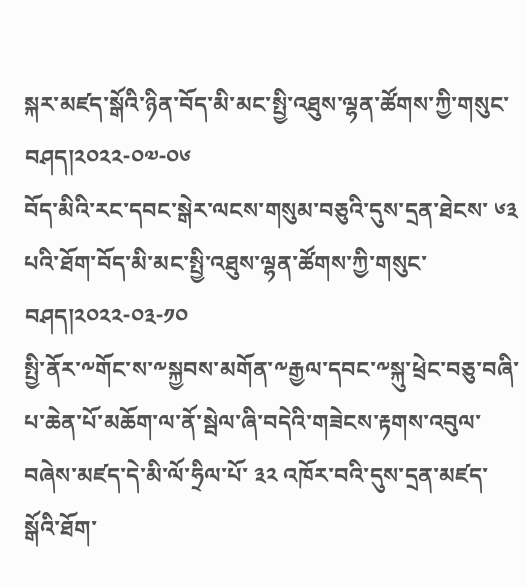སྐར་མཛད་སྒོའི་ཉིན་བོད་མི་མང་སྤྱི་འཐུས་ལྷན་ཚོགས་ཀྱི་གསུང་བཤད།༢༠༢༢-༠༧-༠༦
བོད་མིའི་རང་དབང་སྒེར་ལངས་གསུམ་བཅུའི་དུས་དྲན་ཐེངས་ ༦༣ པའི་ཐོག་བོད་མི་མང་སྤྱི་འཐུས་ལྷན་ཚོགས་ཀྱི་གསུང་བཤད།༢༠༢༢-༠༣-༡༠
སྤྱི་ནོར་༸གོང་ས་༸སྐྱབས་མགོན་༸རྒྱལ་དབང་༸སྐུ་ཕྲེང་བཅུ་བཞི་པ་ཆེན་པོ་མཆོག་ལ་ནོ་སྦེལ་ཞི་བདེའི་གཟེངས་རྟགས་འབུལ་བཞེས་མཛད་དེ་མི་ལོ་ཧྲིལ་པོ་ ༣༢ འཁོར་བའི་དུས་དྲན་མཛད་སྒོའི་ཐོག་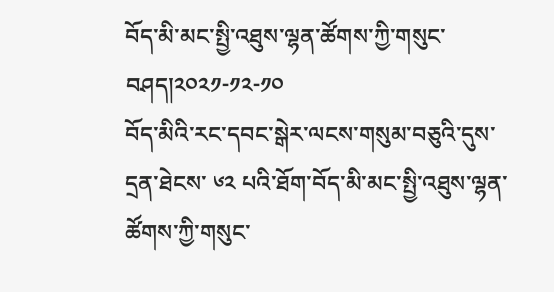བོད་མི་མང་སྤྱི་འཐུས་ལྷན་ཚོགས་ཀྱི་གསུང་བཤད།༢༠༢༡-༡༢-༡༠
བོད་མིའི་རང་དབང་སྒེར་ལངས་གསུམ་བཅུའི་དུས་དྲན་ཐེངས་ ༦༢ པའི་ཐོག་བོད་མི་མང་སྤྱི་འཐུས་ལྷན་ཚོགས་ཀྱི་གསུང་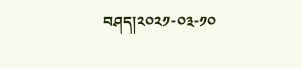བཤད།༢༠༢༡-༠༣-༡༠